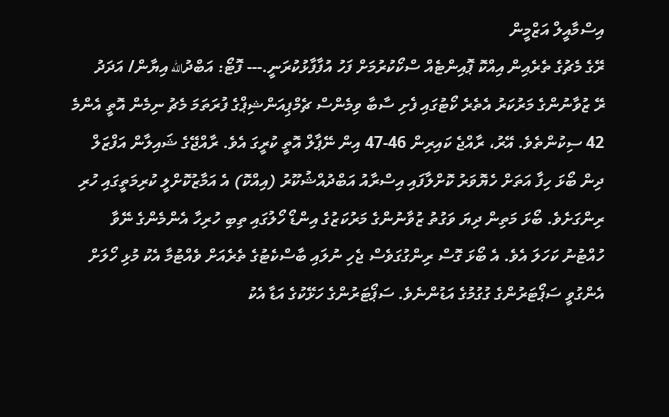އިސްމާއީލް އަޒްމީން
ރޭގެ މެޗުގެ ތެރެއިން އިއްކޮ ޕޮއިންޓެއް ސްކޯކުރުމަށް ފަހު އުފާފާޅުކުރަނީ.--- ފޮޓޯ: އަބްދުالله އިޔާން/ އަދަދު
ރޭ ޒުވާނުންގެ މަރުކަރު އެތެރެ ކޯޓުގައި ފެށި ސާބާ ވިމެންސް ޗެމްޕިއަންޝިޕްގެ ފުރަތަމަ މެޗު ނިމެން އޮތީ އެންމެ 42 ސިކުންތެވެ. އޭރު، ރާއްޖެ ކައިރިން 46-47 އިން ނޭޕާލް އޮތީ ކުރީގަ އެވެ. ރާއްޖޭގެ ޝައިލާން އަފްޒަލް ދިން ބޯޅަ ހިފާ އަތަށް ހެޔޮވަރު ކޮށްލާފައި އިސްރާއު އަބްދުއްޝުކޫރު (އިއްކޮ) އެ އަމާޒުކޮށްލީ ކުރިމަތީގައި ހުރި ރިންގަށެވެ. ބޯޅަ މަތިން ދިޔަ ވަގުތު ޒުވާނުންގެ މަރުކަޒުގެ އިންޑޯ ހޯލުގައި ތިބި ހުރިހާ އެންމެންގެ ނޭވާ ހުއްޓުނު ކަހަލަ އެވެ. އެ ބޯޅަ ގޮސް ރިންގުގަވެސް ޖެހި ނުލައި ބާސްކެޓުގެ ތެރެއަށް ވެއްޓުމާ އެކު މުޅި ހޯލަށް އެންގުވީ ސަޕޯޓަރުންގެ ގުގުމުގެ އަޑުންނެވެ. ސަޕޯޓަރުންގެ ހަޅޭކުގެ އަޑާ އެކު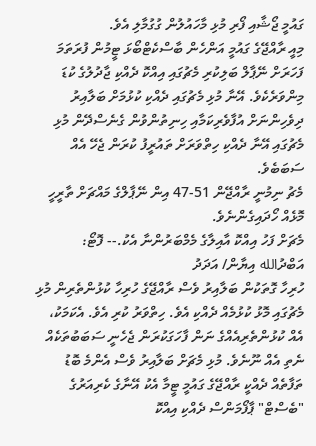ގައުމީ ޖޯޝާއި ފޯރި މުޅި މާހައުލުން ގުގުމާލި އެވެ.
މިއީ ރާއްޖޭގެ ގައުމީ އަންހެން ބާސްކެޓްބޯޅަ ޓީމުން ފުރަތަމަ ފަހަރަށް ނޭޕާލް ބަލިކުރި މެޗުގައި އިއްކޮ ދެއްކި ޖާދުލުގެ ކުޑަ މިންވަރެކެވެ. އޭނާ މުޅި މެޗުގައި ދެއްކި ކުޅުމަށް ބަލާއިރު ދިވެހިންނަށް އުފާވެރިކަމާއި ހިނިތުންވުން ގެނެސްދޭން މުޅި މެޗުގައި އޭނާ ދެއްކި ހިތްވަރަށް ތައުރީފު ކުރަން ޖެހޭ އެއް ސަބަބެވެ.
މެޗު ނިމުނީ ރާއްޖޭން 51-47 އިން ނޭޕާލްގެ މައްޗަށް ތާރީހީ މޮޅެއް ހޯދައިގެންނެވެ.
މެޗަށް ފަހު އިއްކޮ އާއިލާގެ މެމްބަރުންނާ އެކު.-- ފޮޓޯ: އަބްދުالله އިޔާން/ އަދަދު
ހުރިހާ ގޮތަކުން ބަލާއިރު ވެސް ރާއްޖޭގެ ހުރިހާ ކުޅުންތެރިން މުޅި މެޗުގައި މޮޅު ކުޅުމެއް ދެއްކި އެވެ. ހިތްވަރު ކުރި އެވެ. އެކަމަކު، އެއް ކުޅުންތެރިއެއްގެ ނަން ފާހަގަކުރަން ޖެހެނީ ސަބަބުތަކެއް ނެތި އެއް ނޫނެވެ. މުޅި މެޗަށް ބަލާއިރު ވެސް އެންމެ ބޮޑު ތަފާތެއް ދެއްކީ ރާއްޖޭގެ ގައުމީ ޓީމާ އެކު އޭނާގެ ކެރިއަރުގެ "ބެސްޓް" ޕާފޯމަންސް ދެއްކި އިއްކޮ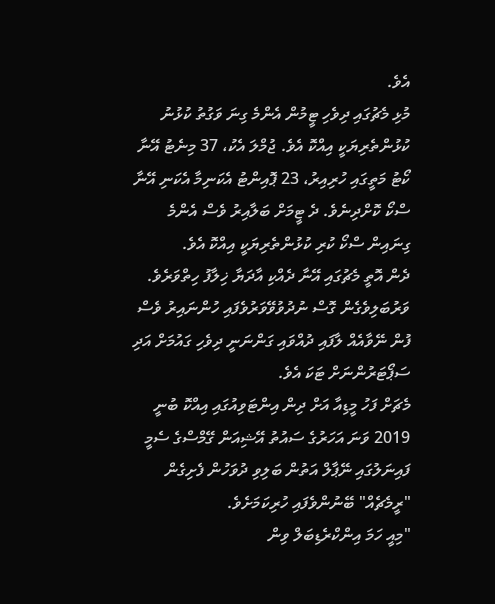އެވެ.
މުޅި މެޗުގައި ދިވެހި ޓީމުން އެންމެ ގިނަ ވަގުތު ކުޅުނު ކުޅުންތެރިޔަކީ އިއްކޮ އެވެ. ޖުމްލަ އެކު، 37 މިނެޓު އޭނާ ކޯޓު މަތީގައި ހުރިއިރު، 23 ޕޮއިންޓު އެކަނިމާ އެކަނި އޭނާ ސްކޯ ކޮށްދިނެވެ. ދެ ޓީމަށް ބަލާއިރު ވެސް އެންމެ ގިނައިން ސްކޯ ކުރި ކުޅުންތެރިޔަކީ އިއްކޮ އެވެ.
ދެން އޮތީ މެޗުގައި އޭނާ ދެއްކި އާދަޔާ ޚިލާފު ހިތްވަރެވެ. ވަރުބަލިވެގެން ގޮސް ނުދުވުވޭވަރުވެފައި ހުންނައިރު ވެސް ފުން ނޭވާއެއް ލާފައި ދުއްވައި ގަންނަނީ ދިވެހި ގައުމަށް އަދި ސަޕޯޓަރުންނަށް ޓަކަ އެވެ.
މެޗަށް ފަހު މީޑިއާ އަށް ދިން އިންޓަވިއުގައި އިއްކޮ ބުނީ 2019 ވަނަ އަހަރުގެ ސައުތު އޭޝިއަން ގޭމްސްގެ ސެމީ ފައިނަލުގައި ނޭޕާލް އަތުން ބަލިވި ދުވަހުން ފެށިގެން "ރީމެޗެއް" ބޭނުންވެފައި ހުރިކަމަށެވެ.
"މިއީ ހަމަ އިންކްރެޑިބަލް ވިން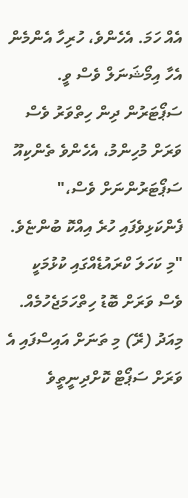އެއް ހަމަ. އެހެންވެ، ހުރިހާ އެންމެން އެހާ އިމޯޝަނަލް ވެސް ވީ. ސަޕޯޓަރުން ދިން ހިތްވަރު ވެސް ވަރަށް މުހިންމު، އެހެންވެ ތެންކިއޫ ސަޕޯޓަރުންނަށް ވެސް،" ފެންކަޅިވެފައި ހުރެ އިއްކޮ ބުންޏެވެ.
"މި ކަހަލަ ކްރައުޑެއްގައި ކުޅުމަކީ ވެސް ވަރަށް ބޮޑު ހިތްހަމަޖެހުމެއް. މިއަދު (ރޭ) މި ތަނަށް އައިސްފައި އެ ވަރަށް ސަޕޯޓް ކޮށްދިނީތީވެ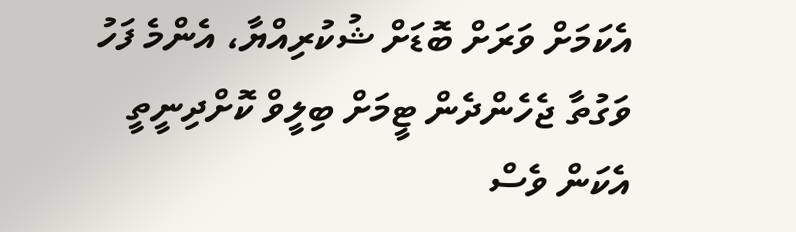އެކަމަށް ވަރަށް ބޮޑަށް ޝުކުރިއްޔާ، އެންމެ ފަހު ވަގުތާ ޖެހެންދެން ޓީމަށް ބިލީވް ކޮށްދިނީތީ އެކަން ވެސް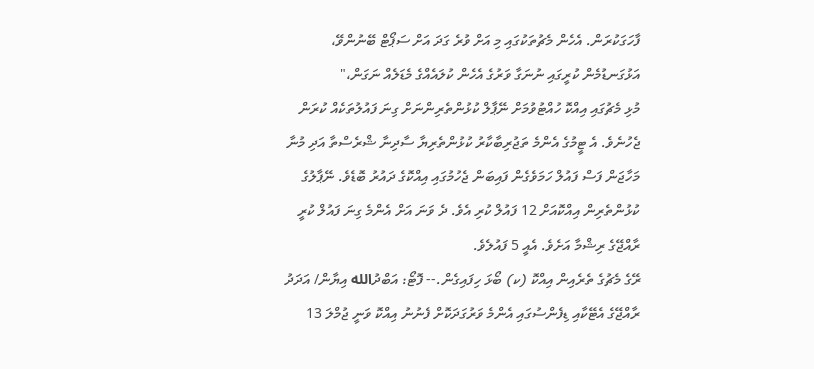ފާހަގަކުރަން. އެހެން މެޗުތަކުގައި މި އަށް ވުރެ ގަދަ އަށް ސަޕޯޓް ބޭނުންވޭ، އަޅުގަނޑުމެން ކުރީގައި ނުނަގާ ވަރުގެ އެހެން ކުލައެއްގެ މެޑަލެއް ނަގަން،"
މުޅި މެޗުގައި އިއްކޮ ހުއްޓުވުމަށް ނޭޕާލް ކުޅުންތެރިންނަށް ގިނަ ފައުލުތަކެއް ކުރަން ޖެހުނެވެ. އެ ޓީމުގެ އެންމެ ތަޖުރިބާކާރު ކުޅުންތެރިޔާ ސާދިނާ ޝްރެސްތާ އަދި މުނާ މަހާޖަން ފަސް ފައުލް ހަމަވެގެން ފައިބަން ޖެހުމުގައި އިއްކޮގެ ދައުރު ބޮޑެވެ. ނޭޕާލުގެ ކުޅުންތެރިން އިއްކޮއަށް 12 ފައުލް ކުރި އެވެ. ދެ ވަނަ އަށް އެންމެ ގިނަ ފައުލް ކުރީ ރާއްޖޭގެ ރިޝްމާ އަށެވެ. އެއީ 5 ފައުލެވެ.
ރޭގެ މެޗުގެ ތެރެއިން އިއްކޮ (ކ) ބޯޅަ ހިފައިގެން.-- ފޮޓޯ: އަބްދުالله އިޔާން/ އަދަދު
ރާއްޖޭގެ އެޓޭކާއި ޑިފެންސުގައި އެންމެ ވަރުގަދަކޮށް ފެނުނު އިއްކޮ ވަނީ ޖުމްލަ 13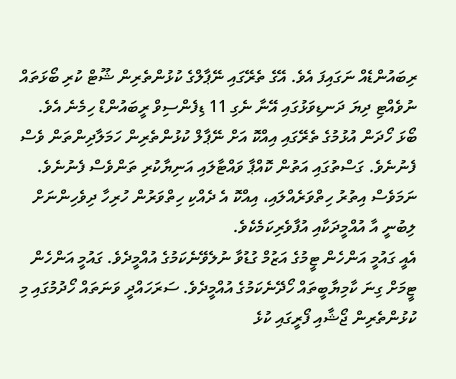ރިބައުންޑެއް ނަގައިފަ އެވެ. އޭގެ ތެރޭގައި ނޭޕާލްގެ ކުޅުންތެރިން ޝޫޓް ކުރި ބޯޅަތައް ނުވެއްޓި ދިޔަ ދަނޑިވަޅުގައި އޭނާ ނެގި 11 ޑިފެންސިވް ރީބައުންޑް ހިމެނެ އެވެ.
ބޯޅަ ހޯދަން އުޅުމުގެ ތެރޭގައި އިއްކޮ އަށް ނޭޕާލް ކުޅުންތެރިން ހަމަލާދިންތަން ވެސް ފެނުނެވެ. ގަސްތުގައި އަތުން ކޮއްޕާ ވައްޓާލައި އަނިޔާކުރި ތަންވެސް ފެނުނެވެ. ނަމަވެސް އިތުރު ހިތްވަރެއްލައި، އިއްކޮ އެ ދެއްކި ހިތްވަރުން ހުރިހާ ދިވެހިންނަށް ލިބުނީ އާ އުއްމީދަކާއި އުފާވެރިކަމެކެވެ.
އެއީ ގައުމީ އަންހެން ޓީމުގެ އަޒުމް ގުޑުވާ ނުލެވޭނެކަމުގެ އުއްމީދެވެ. ގައުމީ އަންހެން ޓީމަށް ގިނަ ކާމިޔާބީތައް ހޯދޭނެކަމުގެ އުއްމީދެވެ. ސަރަހައްދީ ވަނަތައް ހޯދުމުގައި މި ކުޅުންތެރިން ޖޯޝާއި ފޯރީގައި ކުޅެ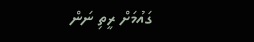ގައުމަށް ރީތި ނަން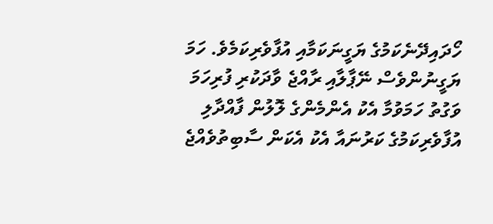ހޯދައިދޭނެކަމުގެ ޔަގީނަކަމާއި އުފާވެރިކަމެވެ. ހަމަ ޔަގީނުންވެސް ނޭޕާލާއި ރާއްޖެ ވާދަކުރި ފުރިހަމަ ވަގުތު ހަމަވުމާ އެކު އެންމެންގެ ލޮލުން ފާއްދާލި އުފާވެރިކަމުގެ ކަރުނައާ އެކު އެކަން ސާބިތުވެއްޖެ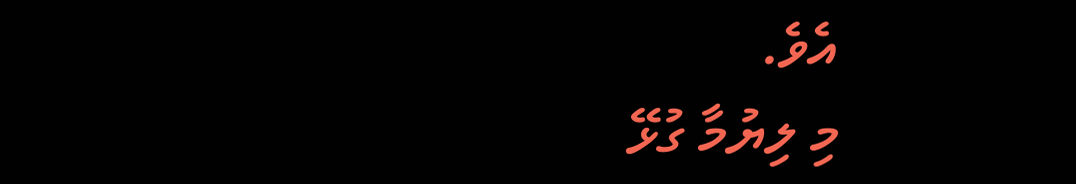އެވެ.
މި ލިޔުމާ ގުޅޭ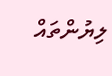ލިޔުންތައް